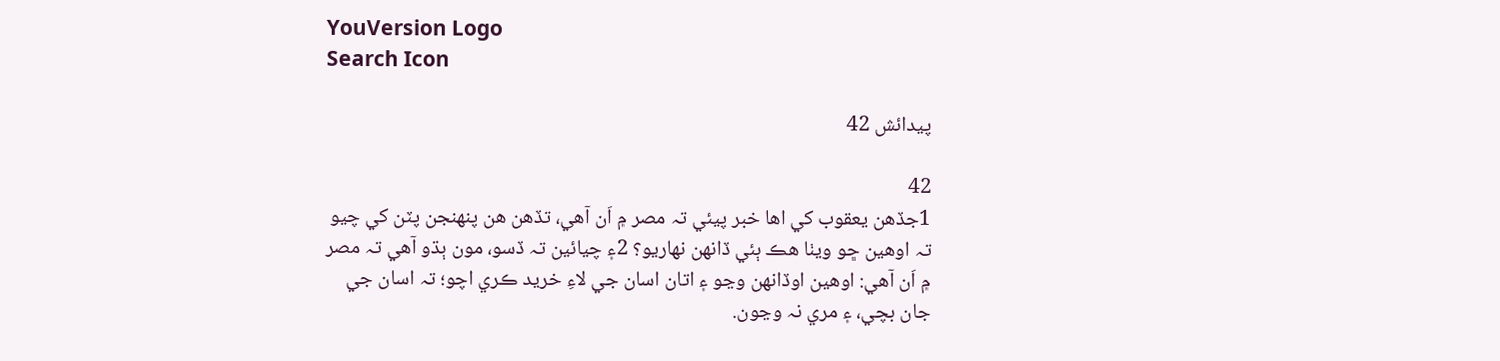YouVersion Logo
Search Icon

پيدائش 42

42
1جڏهن يعقوب کي اها خبر پيئي تہ مصر ۾ اَن آهي، تڏهن هن پنهنجن پٽن کي چيو تہ اوهين ڇو ويٺا هڪ ٻئي ڏانهن نهاريو؟ 2۽ چيائين تہ ڏسو، مون ٻڌو آهي تہ مصر ۾ اَن آهي: اوهين اوڏانهن وڃو ۽ اتان اسان جي لاءِ خريد ڪري اچو؛ تہ اسان جي جان بچي، ۽ مري نہ وڃون.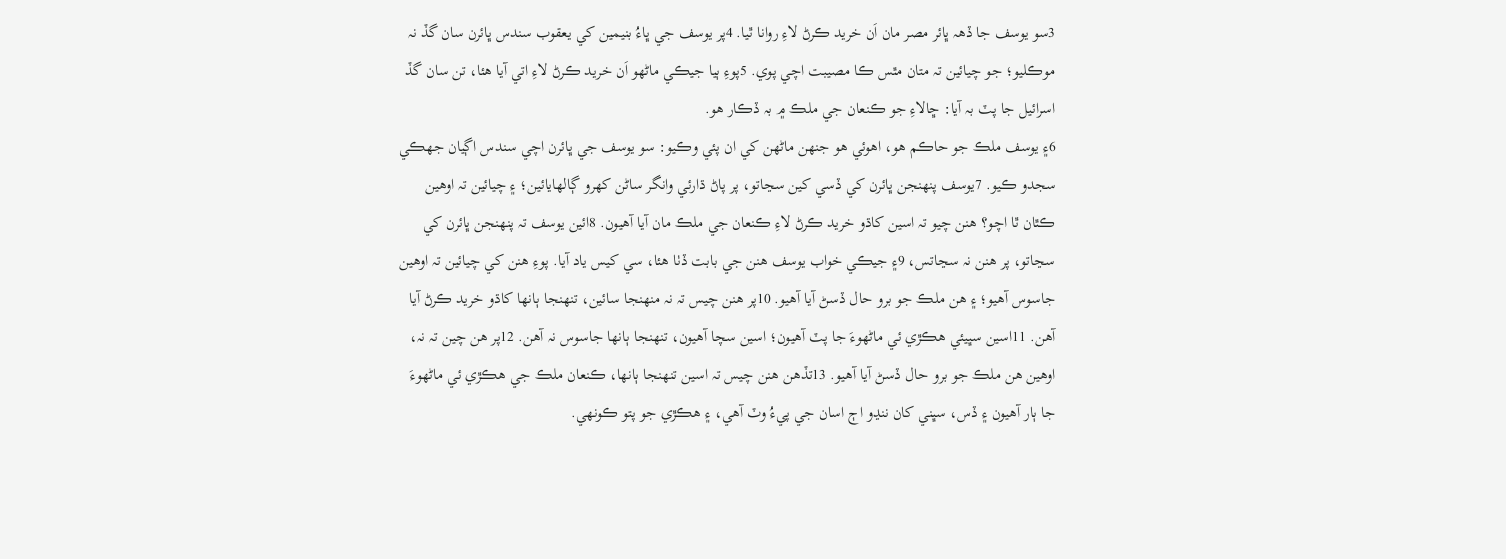3سو يوسف جا ڏهہ ڀائر مصر مان اَن خريد ڪرڻ لاءِ روانا ٿيا. 4پر يوسف جي ڀاءُ بنيمين کي يعقوب سندس ڀائرن سان گڏ نہ موڪليو؛ جو چيائين تہ متان مٿس ڪا مصيبت اچي پوي. 5پوءِ ٻيا جيڪي ماڻهو اَن خريد ڪرڻ لاءِ اتي آيا هئا، تن سان گڏ اسرائيل جا پٽ بہ آيا: ڇالاءِ جو ڪنعان جي ملڪ ۾ بہ ڏڪار هو.
6۽ يوسف ملڪ جو حاڪم هو، اهوئي هو جنهن ماڻهن کي ان پئي وڪيو: سو يوسف جي ڀائرن اچي سندس اڳيان جهڪي سجدو ڪيو. 7يوسف پنهنجن ڀائرن کي ڏسي کين سڃاتو، پر پاڻ ڌارئي وانگر ساڻن کهرو ڳالهايائين؛ ۽ چيائين تہ اوهين ڪٿان ٿا اچو؟ هنن چيو تہ اسين کاڌو خريد ڪرڻ لاءِ ڪنعان جي ملڪ مان آيا آهيون. 8ائين يوسف تہ پنهنجن ڀائرن کي سڃاتو، پر هنن نہ سڃاتس، 9۽ جيڪي خواب يوسف هنن جي بابت ڏٺا هئا، سي کيس ياد آيا. پوءِ هنن کي چيائين تہ اوهين جاسوس آهيو؛ ۽ هن ملڪ جو برو حال ڏسڻ آيا آهيو. 10پر هنن چيس تہ نہ منهنجا سائين، تنهنجا ٻانها کاڌو خريد ڪرڻ آيا آهن. 11اسين سڀيئي هڪڙي ئي ماڻهوءَ جا پٽ آهيون؛ اسين سچا آهيون، تنهنجا ٻانها جاسوس نہ آهن. 12پر هن چين تہ نہ، اوهين هن ملڪ جو برو حال ڏسڻ آيا آهيو. 13تڏهن هنن چيس تہ اسين تنهنجا ٻانها، ڪنعان ملڪ جي هڪڙي ئي ماڻهوءَ جا ٻار آهيون ۽ ڏس، سڀني کان ننڍو اڄ اسان جي پيءُ وٽ آهي، ۽ هڪڙي جو پتو ڪونهي.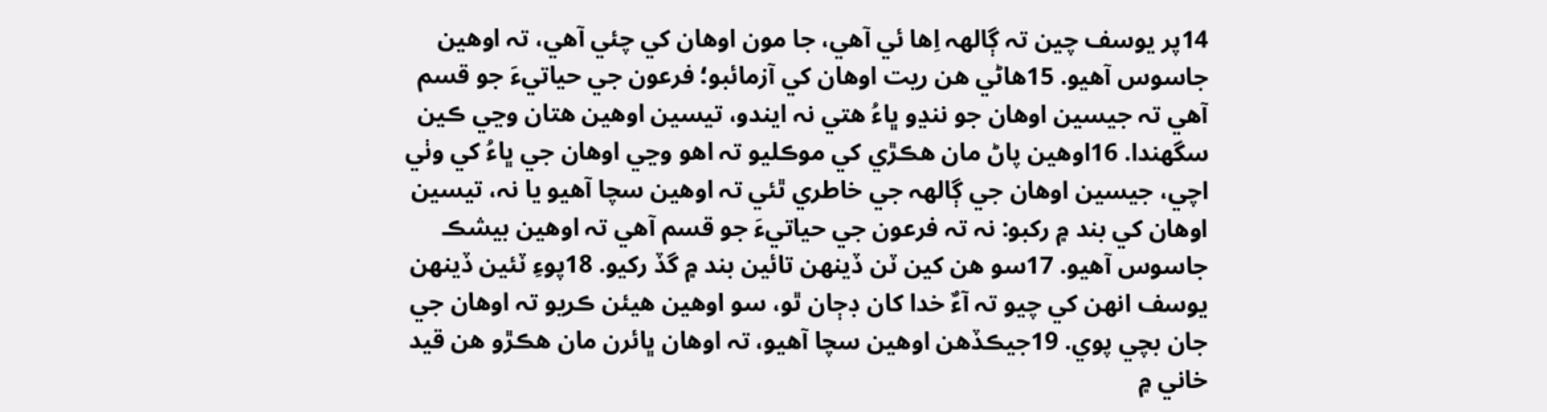14پر يوسف چين تہ ڳالهہ اِها ئي آهي، جا مون اوهان کي چئي آهي، تہ اوهين جاسوس آهيو. 15هاڻي هن ريت اوهان کي آزمائبو؛ فرعون جي حياتيءَ جو قسم آهي تہ جيسين اوهان جو ننڍو ڀاءُ هتي نہ ايندو، تيسين اوهين هتان وڃي ڪين سگهندا. 16اوهين پاڻ مان هڪڙي کي موڪليو تہ اهو وڃي اوهان جي ڀاءُ کي وٺي اچي، جيسين اوهان جي ڳالهہ جي خاطري ٿئي تہ اوهين سچا آهيو يا نہ، تيسين اوهان کي بند ۾ رکبو: نہ تہ فرعون جي حياتيءَ جو قسم آهي تہ اوهين بيشڪ جاسوس آهيو. 17سو هن کين ٽن ڏينهن تائين بند ۾ گڏ رکيو. 18پوءِ ٽئين ڏينهن يوسف انهن کي چيو تہ آءٌ خدا کان ڊڄان ٿو، سو اوهين هيئن ڪريو تہ اوهان جي جان بچي پوي. 19جيڪڏهن اوهين سچا آهيو، تہ اوهان ڀائرن مان هڪڙو هن قيد خاني ۾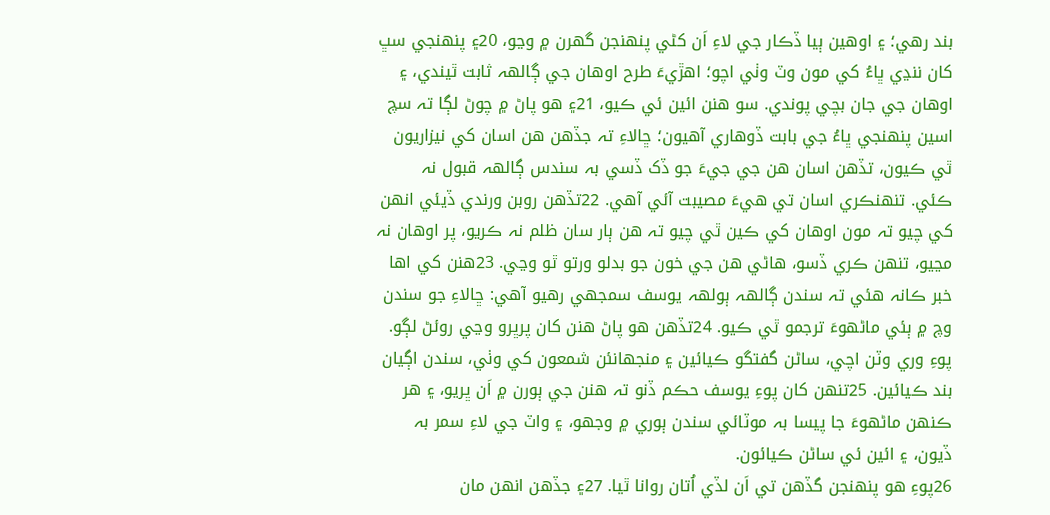بند رهي؛ ۽ اوهين ٻيا ڏڪار جي لاءِ اَن کڻي پنهنجن گهرن ۾ وڃو، 20۽ پنهنجي سڀ کان ننڍي ڀاءُ کي مون وٽ وٺي اچو؛ اهڙيءَ طرح اوهان جي ڳالهہ ثابت ٿيندي، ۽ اوهان جي جان بچي پوندي. سو هنن ائين ئي ڪيو، 21۽ هو پاڻ ۾ چوڻ لڳا تہ سچ اسين پنهنجي ڀاءُ جي بابت ڏوهاري آهيون؛ ڇالاءِ تہ جڏهن هن اسان کي نيزاريون ٿي ڪيون، تڏهن اسان هن جي جيءَ جو ڏک ڏسي بہ سندس ڳالهہ قبول نہ ڪئي. تنهنڪري اسان تي هيءَ مصيبت آئي آهي. 22تڏهن روبن ورندي ڏيئي انهن کي چيو تہ مون اوهان کي ڪين ٿي چيو تہ هن ٻار سان ظلم نہ ڪريو، پر اوهان نہ مڃيو، تنهن ڪري ڏسو، هاڻي هن جي خون جو بدلو ورتو ٿو وڃي. 23هنن کي اها خبر ڪانہ هئي تہ سندن ڳالهہ ٻولهہ يوسف سمجهي رهيو آهي: ڇالاءِ جو سندن وچ ۾ ٻئي ماڻهوءَ ترجمو ٿي ڪيو. 24تڏهن هو پاڻ هنن کان پرڀرو وڃي روئڻ لڳو. پوءِ وري وٽن اچي، ساڻن گفتگو ڪيائين ۽ منجهانئن شمعون کي وٺي، سندن اڳيان بند ڪيائين. 25تنهن کان پوءِ يوسف حڪم ڏنو تہ هنن جي ٻورن ۾ اَن ڀريو، ۽ هر ڪنهن ماڻهوءَ جا پيسا بہ موٽائي سندن ٻوري ۾ وجهو، ۽ واٽ جي لاءِ سمر بہ ڏيون، ۽ ائين ئي ساڻن ڪيائون.
26پوءِ هو پنهنجن گڏهن تي اَن لڏي اُتان روانا ٿيا. 27۽ جڏهن انهن مان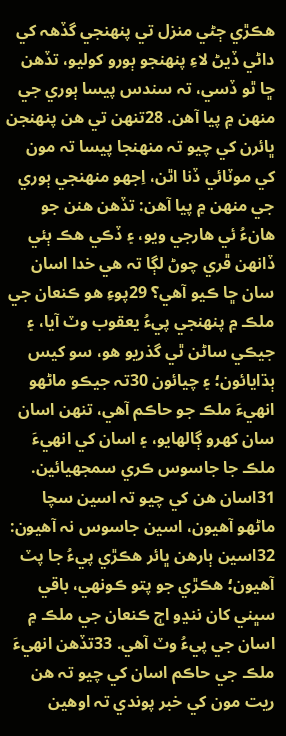هڪڙي ڄڻي منزل تي پنهنجي گڏهہ کي داڻي ڏيڻ لاءِ پنهنجو ٻورو کوليو، تڏهن ڇا ٿو ڏسي، تہ سندس پيسا ٻوري جي منهن ۾ پيا آهن. 28تنهن تي هن پنهنجن ڀائرن کي چيو تہ منهنجا پيسا تہ مون کي موٽائي ڏنا اٿن، اِجهو منهنجي ٻوري جي منهن ۾ پيا آهن: تڏهن هنن جو هانءُ ئي هارجي ويو، ۽ ڏڪي هڪ ٻئي ڏانهن ڦري چوڻ لڳا تہ هي خدا اسان سان ڇا ڪيو آهي؟ 29پوءِ هو ڪنعان جي ملڪ ۾ پنهنجي پيءُ يعقوب وٽ آيا، ۽ جيڪي ساڻن ٿي گذريو هو، سو کيس ٻڌايائون؛ ۽ چيائون 30تہ جيڪو ماڻهو انهيءَ ملڪ جو حاڪم آهي، تنهن اسان سان کهرو ڳالهايو، ۽ اسان کي انهيءَ ملڪ جا جاسوس ڪري سمجهيائين. 31اسان هن کي چيو تہ اسين سچا ماڻهو آهيون، اسين جاسوس نہ آهيون: 32اسين ٻارهن ڀائر هڪڙي پيءُ جا پٽ آهيون؛ هڪڙي جو پتو ڪونهي، باقي سڀني کان ننڍو اڄ ڪنعان جي ملڪ ۾ اسان جي پيءُ وٽ آهي. 33تڏهن انهيءَ ملڪ جي حاڪم اسان کي چيو تہ هن ريت مون کي خبر پوندي تہ اوهين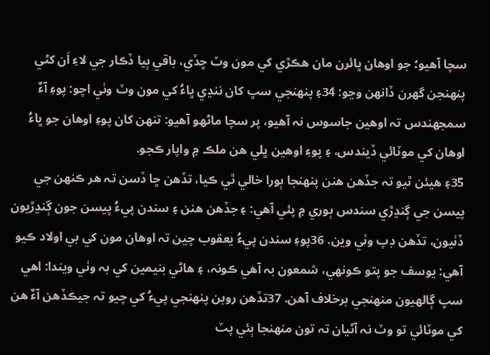سچا آهيو؛ جو اوهان ڀائرن مان هڪڙي کي مون وٽ ڇڏي، باقي ٻيا ڏڪار جي لاءِ اَن کڻي پنهنجن گهرن ڏانهن وڃو: 34۽ پنهنجي سڀ کان ننڍي ڀاءُ کي مون وٽ وٺي اچو: پوءِ آءٌ سمجهندس تہ اوهين جاسوس نہ آهيو، پر سچا ماڻهو آهيو: تنهن کان پوءِ اوهان جو ڀاءُ اوهان کي موٽائي ڏيندس، ۽ پوءِ اوهين ڀلي هن ملڪ ۾ واپار ڪجو.
35۽ هيئن ٿيو تہ جڏهن هنن پنهنجا ٻورا خالي ٿي ڪيا، تڏهن ڇا ڏسن تہ هر ڪنهن جي پيسن جي ڳنڍڙي سندس ٻوري ۾ پئي آهي: ۽ جڏهن هنن ۽ سندن پيءُ پيسن جون ڳنڍڙيون ڏٺيون، تڏهن ڊپ وٺي وين. 36پوءِ سندن پيءُ يعقوب چين تہ اوهان مون کي بي اولاد ڪيو آهي: يوسف جو پتو ڪونهي، شمعون بہ آهي ڪونہ، ۽ هاڻي بنيمين کي بہ وٺي ويندا: اهي سڀ ڳالهيون منهنجي برخلاف آهن. 37تڏهن روبن پنهنجي پيءُ کي چيو تہ جيڪڏهن آءٌ هن کي موٽائي تو وٽ نہ آڻيان تہ تون منهنجا ٻئي پٽ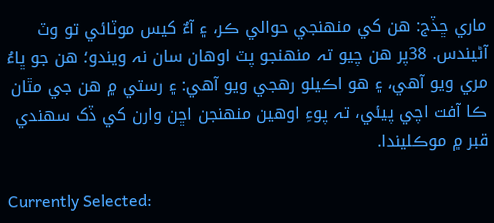ماري ڇڏج: هن کي منهنجي حوالي ڪر، ۽ آءٌ کيس موٽائي تو وٽ آڻيندس. 38پر هن چيو تہ منهنجو پٽ اوهان سان نہ ويندو؛ هن جو ڀاءُ مري ويو آهي، ۽ هو اڪيلو رهجي ويو آهي: ۽ رستي ۾ هن جي مٿان ڪا آفت اچي پيئي، تہ پوءِ اوهين منهنجن اڇن وارن کي ڏک سهندي قبر ۾ موڪليندا.

Currently Selected: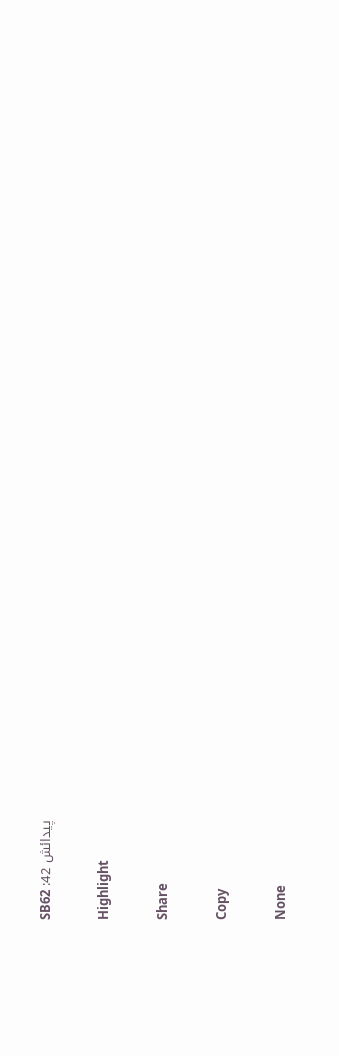پيدائش 42: SB62

Highlight

Share

Copy

None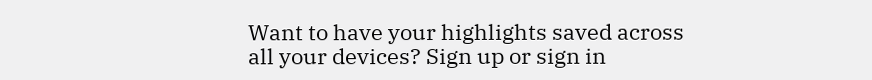Want to have your highlights saved across all your devices? Sign up or sign in